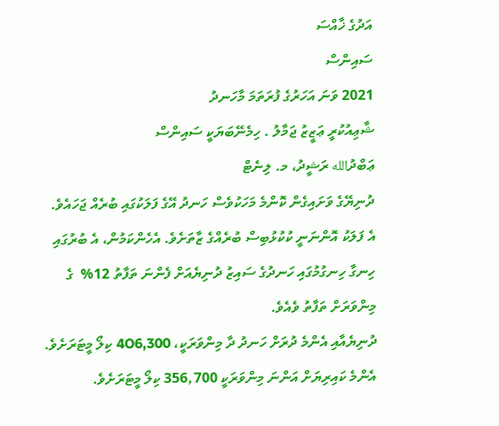އަދުގެ ޚާއްސަ
ސައިންސް
2021 ވަނަ އަހަރުގެ ފުރަތަމަ މާހަނދު
ޝާޢިއުކުރީ ޢަޒީޒު ޖަމާލު . ހިމެނޭބަޔަކީ ސައިންސް
ޢަބްދުالله ރަޝީދު، މ. ލިނެޓް
ދުނިޔޭގެ ވަށައިގެން ކޮންމެ މަހަކުވެސް ހަނދު އޭގެ ފަލަކުގައި ބުރެއް ޖަހައެވެ. އެ ފަލަކު އޮންނަނީ ކުކުޅުބިސް ބުރެއްގެ ޒާތަށެވެ. އެހެންކަމުން، އެ ބުރުގައި ހިނގާ ހިނގުމުގައި ހަނދުގެ ސައިޒު ދުނިޔެއަށް ފެންނަ ތަފާތު 12%  ގެ މިންވަރަށް ތަފާތު ވެއެވެ.
ދުނިޔެއާއި އެންމެ ދުރަށް ހަނދު ދާ މިންވަރަކީ، 4O6,300 ކިލޯ މީޓަރަށެވެ. އެންމެ ކައިރިޔަށް އަންނަ މިންވަރަކީ 356,700 ކިލޯ މީޓަރަށެވެ.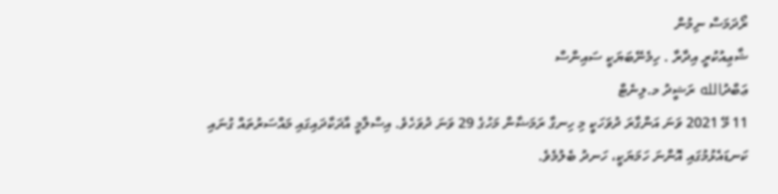ރޯދަމަސް ނިމުން
ޝާޢިއުކުރީ އިދާރާ . ހިމެނޭބަޔަކީ ސައިންސް
ޢަބްދުالله ރަޝީދު މ.ލިނެޓް
11 މޭ 2021 ވަނަ އަންގާރަ ދުވަހަކީ މި ހިނގާ ރަމަޟާން މަހުގެ 29 ވަނަ ދުވަހެވެ. އިސްލާމީ އާދަކާދައިގައި މައްސަރުތައް ގުނައި ކަނޑައެޅުމުގައި އޮންނަ ހަމަޔަކީ، ހަނދު ބެލުމެވެ.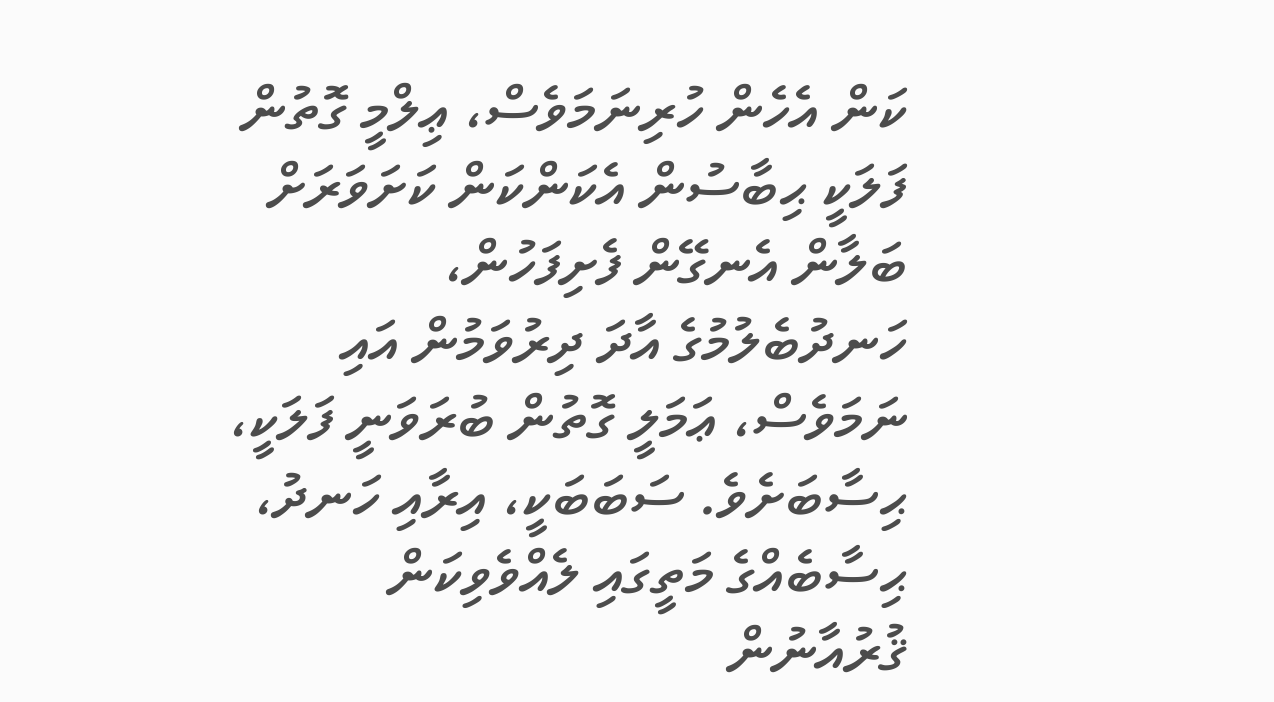ކަން އެހެން ހުރިނަމަވެސް، ޢިލްމީ ގޮތުން ފަލަކީ ޙިބާސުން އެކަންކަން ކަށަވަރަށް ބަލާން އެނގޭން ފެށިފަހުން، ހަނދުބެލުމުގެ އާދަ ދިރުވަމުން އައި ނަމަވެސް، ޢަމަލީ ގޮތުން ބުރަވަނީ ފަލަކީ، ޙިސާބަށެވެ. ސަބަބަކީ، އިރާއި ހަނދު، ޙިސާބެއްގެ މަތީގައި ލެއްވެވިކަން ޤުރުއާނުން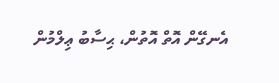އެނގޭން އޮތް އޮތުން، ޙިސާބު ޢިލްމުން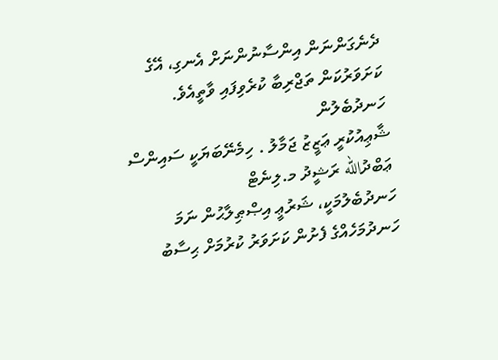ދެނެގަންނަން އިންސާނުންނަށް އެނގި، އޭގެ ކަށަވަރުކަން ތަޖްރިބާ ކުރެވިފައި ވާތީއެވެ.
ހަނދުބެލުން
ޝާޢިއުކުރީ ޢަޒީޒު ޖަމާލު . ހިމެނޭބަޔަކީ ސައިންސް
ޢަބްދުالله ރަޝީދު މ.ލިނެޓް
ހަނދުބެލުމަކީ، ޝަރުޢީ އިޞްޠިލާޙުން ނަމަ ހަނދުމަހެއްގެ ފެށުން ކަށަވަރު ކުރުމަށް ޙިސާބު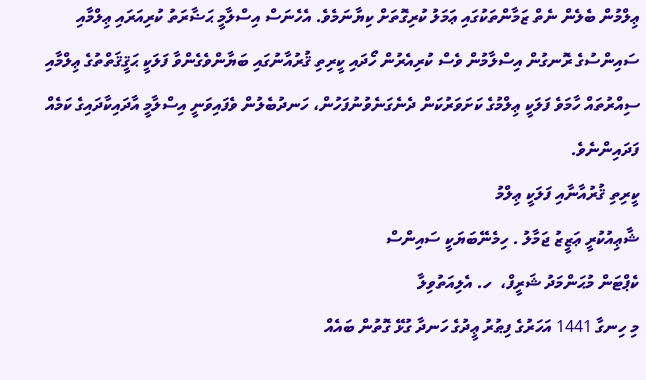ޢިލްމުން ބެލެން ނެތް ޒަމާންތަކުގައި ޢަމަލު ކުރިގޮތަށް ކިޔާނަމެވެ. އެހެނަސް އިސްލާމީ ޙަޟާރަތު ކުރިއަރައި ޢިލްމާއި ސައިންސުގެ ރޮނގުން އިސްލާމުން ވެސް ކުރިއެރުން ހޯދައި ކީރިތި ޤުރުއާނުގައި ބަޔާންވެގެންވާ ފަލަކީ ޙަޤީޤަތްތުގެ ޢިލްމާއި ސިއްރުތައް ހާމަވެ ފަލަކީ ޢިލްމުގެ ކަށަވަރުކަން ދެނެގަނެވުނުފަހުން، ހަނދުބެލުން ވެފައިވަނީ އިސްލާމީ އާދައިކާދައިގެ ކަމެއް ފަދައިންނެވެ.
ކީރިތި ޤުރުއާނާއި ފަލަކީ ޢިލްމު
ޝާޢިއުކުރީ ޢަޒީޒު ޖަމާލު . ހިމެނޭބަޔަކީ ސައިންސް
ކެޕްޓަން މުޙަންމަދު ޝަރީފް،  ހ. އެލިއަތުވިލާ
މި ހިނގާ 1441 އަހަރުގެ ފިޠުރު ޢީދުގެ ހަނދާ ގުޅޭ ގޮތުން ބައެއް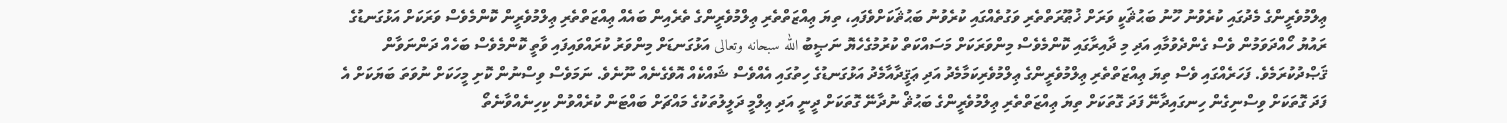ޢިލްމުވެރީންގެ މެދުގައި ކުރެވުނު ހޫނު ބަޙުޘަކީ ވަރަށް ޚުޠޫރަތްތެރި ވަގުތެއްގައި ކުރެވުނު ބަޙުޘަކަށްވެފައި، ތިޔަ ޢިއްޒަތްތެރި ޢިލްމުވެރީންގެ ތެރެއިން ބައެއް ޢިއްޒަތްތެރި ޢިލްމުވެރީން ކޮންމެވެސް ވަރަކަށް އަޅުގަނޑުގެ ރައުޔު ހޯއްދަވަމުން ވެސް ގެންދެވުމާއި އަދި މި ދާއިރާގައި ކޮންމެވެސް މިންވަރަކަށް މަސައްކަތް ކުރުމުގެހެޔޮ ނަޞީބު الله سبحانه وتعالى އަޅުގަނޑަށް މިންވަރު ކުރައްވައިފައި ވާތީ ކޮންމެވެސް ބަހެއް ދަންނަވާން ޤަޞްދުކުރަމެވެ. ފަހަރެއްގައި ވެސް ތިޔަ ޢިއްޒަތްތެރި ޢިލްމުވެރީންގެ ޢިލްމުވެރިކަމާމެދު އަދި ޢަޤީދާއާމެދު އަޅުގަނޑުގެ ހިތުގައި އެއްވެސް ޝައްކެއް އޮވެގެނެއް ނޫނެވެ. ނަމަވެސް ވިސްނުން ކޮށި މީހަކަށް ނުވަތަ ބަޔަކަށް އެ ފަދަ ގޮތަކަށް ވިސްނިގެން ހިނގައިދާނޭ ފަދަ ގޮތަކަށް ތިޔަ ޢިއްޒަތްތެރި ޢިލްމުވެރީންގެ ބަޙުޘް ނުދާނޭ ގޮތަކަށް ދީނީ އަދި ޢިލްމީ ދަލީލުތަކުގެ މައްޗަށް ބައްޓަން ކުރެއްވުން ކިހިނެއްވާނެތޯ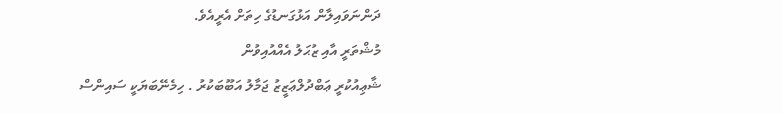ދަންނަވައިލާން އަޅުގަނޑުގެ ހިތަށް އެރީއެވެ.
މުޝްތަރީ އާއި ޒުޙަލު އެއްއުއިވުން
ޝާޢިއުކުރީ ޢަބްދުލްޢަޒީޒު ޖަމާލު އަބޫބަކުރު . ހިމެނޭބަޔަކީ ސައިންސް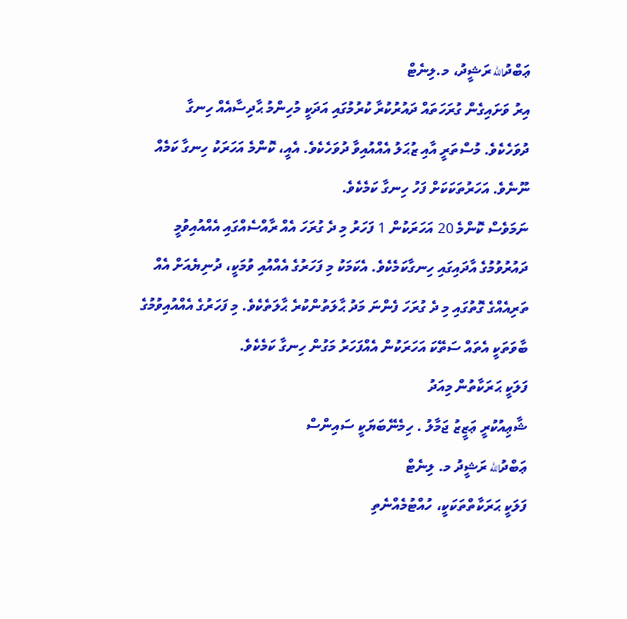ޢަބްދުالله ރަޝީދު، މ.ލިނެޓް
އިރު ވަށައިގެން ގުރަހަތައް ދައުރުކުރާ ކުރުމުގައި އަދަކީ މުހިންމު ޙާދިސާއެއް ހިނގާ ދުވަހެކެވެ. މުސްތަރީ އާއި ޒުޙަލު އެއްއުއިވާ ދުވަހެކެވެ. އެއީ، ކޮންމެ އަހަރަކު ހިނގާ ކަމެއް ނޫނެވެ. އަހަރުތަކަކަށް ފަހު ހިނގާ ކަމެކެވެ.
ނަމަވެސް ކޮންމެ 20 އަހަރަކުން 1 ފަހަރު މި ދެ ގުރަހަ އެއް ރާއްސެއްގައި އެއްއުއިވުމީ ދައުރުވުމުގެ އާދައިގައި ހިނގާކަމެކެވެ. އެކަމަކު މި ފަހަރުގެ އެއްއުއި ވުމަކީ، ދުނިޔެއަށް އެއް ތަރިއެއްގެ ގޮތުގައި މި ދެ ގުރަހަ ފެންނަ މަދު ޙާލަތުންކުރެ ޙާލަތެކެވެ. މި ފަހަރުގެ އެއްއުއިވުމުގެ ބާވަތަކީ އެތައް ސަތޭކަ އަހަރަކުން އެއްފަހަރު މަގުން ހިނގާ ކަމެކެވެ.
ފަލަކީ ޙަރަކާތުން މިއަދު
ޝާޢިއުކުރީ ޢަޒީޒު ޖަމާލު . ހިމެނޭބަޔަކީ ސައިންސް
ޢަބްދުالله ރަޝީދު މ. ލިނެޓް
ފަލަކީ ޙަރަކާތްތަކަކީ، ހުއްޓުމެއްނެތި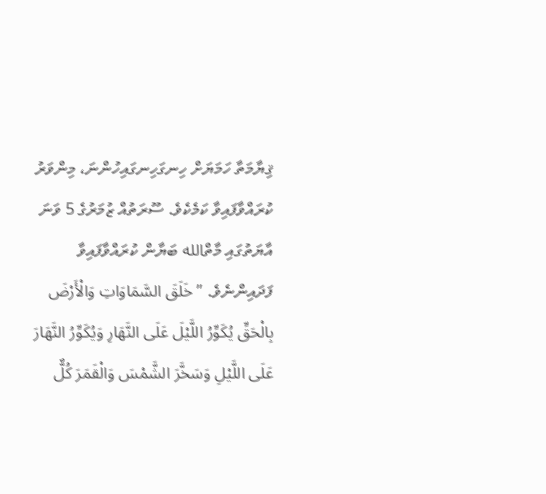ޤިޔާމަތާ ހަމަޔަށް ހިނގަހިނގައިހުންނަ، މިންވަރު ކުރައްވާފައިވާ ކަމެކެވެ. ސޫރަތުއް ޒުމަރުގެ 5 ވަނަ އާޔަތުގައި މާތްالله ބަޔާން ކުރައްވާފައިވާ ފަދައިންނެވެ. ”خَلَقَ السَّمَاوَاتِ وَالْأَرْضَ بِالْحَقِّ يُكَوِّرُ اللَّيْلَ عَلَى النَّهَارِ وَيُكَوِّرُ النَّهَارَ عَلَى اللَّيْلِ وَسَخَّرَ الشَّمْسَ وَالْقَمَرَ كُلٌّ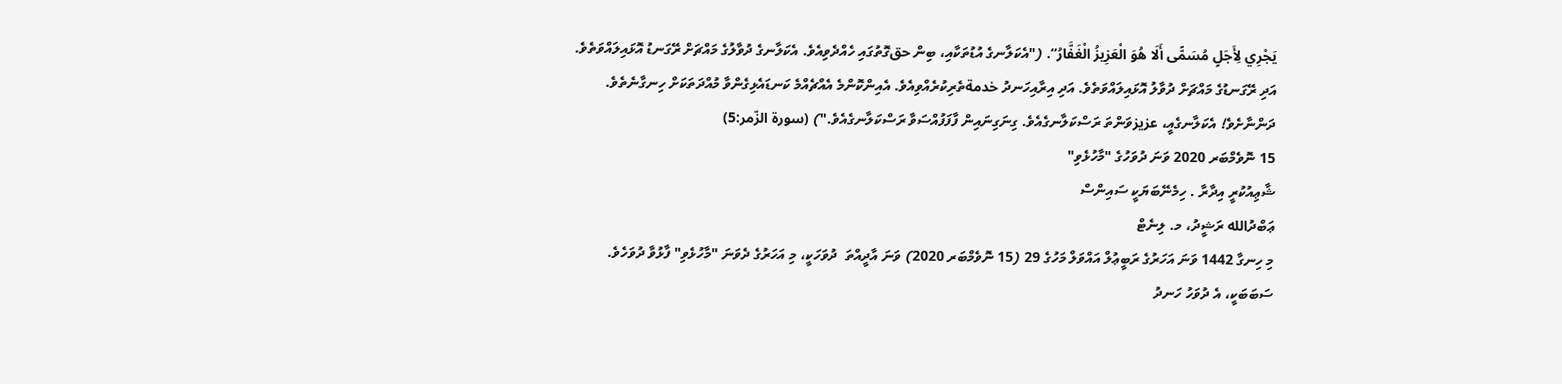يَجْرِي لِأَجَلٍ مُسَمًّى أَلَا هُوَ الْعَزِيزُ الْغَفَّارُ“. ("އެކަލާނގެ އުޑުތަކާއި، ބިން حقގޮތުގައި ހެއްދެވިއެވެ. އެކަލާނގެ ދުވާލުގެ މައްޗަށް ރޭގަނޑު އޮޅައިލައްވަތެވެ. އަދި ރޭގަނޑުގެ މައްޗަށް ދުވާލު އޮޅައިލައްވަތެވެ. އަދި އިރާއިހަނދު خدمةތެރިކުރެއްވިއެވެ. އެއިންކޮންމެ އެއްޗެއްމެ ކަނޑައެޅިގެންވާ މުއްދަތަކަށް ހިނގާނެތެވެ. ދަންނާށެވެ! އެކަލާނގެއީ، عزيزވަންތަ ރަސްކަލާނގެއެވެ. ގިނަގިނައިން ފާފަފުއްސަވާ ރަސްކަލާނގެއެވެ.") (سورة الزّمر:5)
15 ނޮވެމްބަރ 2020 ވަނަ ދުވަހުގެ "މާހުޅެވި"
ޝާޢިއުކުރީ އިދާރާ . ހިމެނޭބަޔަކީ ސައިންސް
ޢަބްދުالله ރަޝީދު، މ. ލިނެޓް
މި ހިނގާ 1442 ވަނަ އަހަރުގެ ރަބީޢުލް އައްވަލް މަހުގެ 29 (15 ނޮވެމްބަރ 2020) ވަނަ އާދީއްތަ  ދުވަހަކީ، މި އަހަރުގެ ދެވަނަ "މާހުޅެވި" ފާޅުވާ ދުވަހެވެ. ސަބަބަކީ، އެ ދުވަހު ހަނދު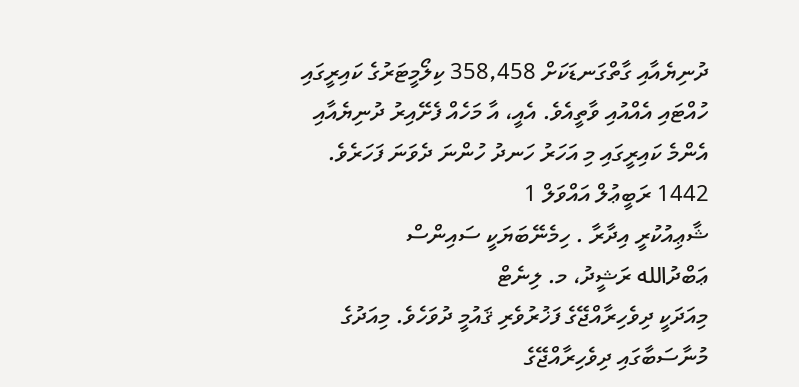ދުނިޔެއާއި ގާތްގަނޑަކަށް 358,458 ކިލޯމީޓަރުގެ ކައިރީގައި ހުއްޓައި އެއްއުއި ވާތީއެވެ. އެއީ، އާ މަހެއް ފެށޭއިރު ދުނިޔެއާއި އެންމެ ކައިރީގައި މި އަހަރު ހަނދު ހުންނަ ދެވަނަ ފަހަރެވެ.
1442 ރަބީޢުލް އައްވަލް 1
ޝާޢިއުކުރީ އިދާރާ . ހިމެނޭބަޔަކީ ސައިންސް
ޢަބްދުالله ރަޝީދު، މ. ލިނެޓް
މިއަދަކީ ދިވެހިރާއްޖޭގެ ފަޚުރުވެރި ޤައުމީ ދުވަހެވެ. މިއަދުގެ މުނާސަބާގައި ދިވެހިރާއްޖޭގެ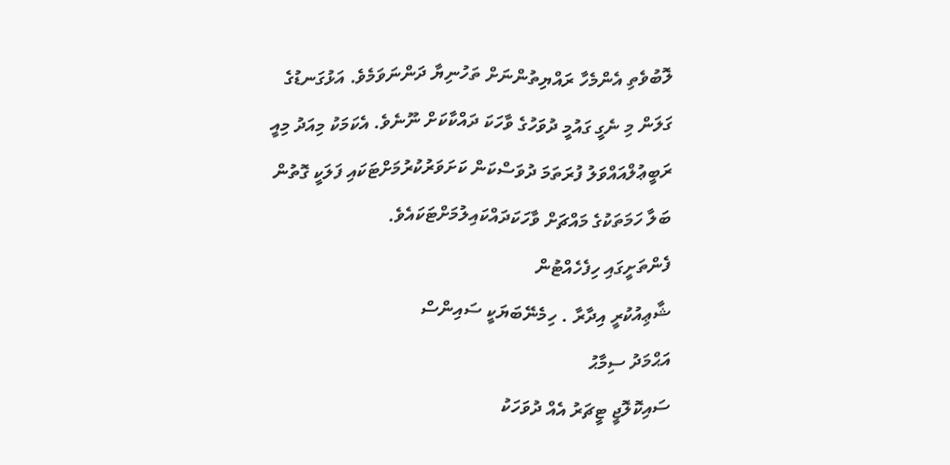ލޮބުވެތި އެންމެހާ ރައްޔިތުންނަށް ތަހުނިޔާ ދަންނަވަމެވެ. އަޅުގަނޑުގެ ގަލަން މި ނެގީ ގައުމީ ދުވަހުގެ ވާހަކަ ދައްކާކަށް ނޫނެވެ. އެކަމަކު މިއަދު މިއީ ރަބީޢުލްއައްވަލު ފުރަތަމަ ދުވަސްކަން ކަށަވަރުކުރުމަށްޓަކައި ފަލަކީ ގޮތުން ބަލާ ހަމަތަކުގެ މައްޗަށް ވާހަކަދައްކައިލުމަށްޓަކައެވެ.
ފެންތަށީގައި ހިފެހެއްޓުން
ޝާޢިއުކުރީ އިދާރާ . ހިމެނޭބަޔަކީ ސައިންސް
އަޙްމަދު ސިމާޙު
ސައިކޮލޮޖީ ޓީޗަރު އެއް ދުވަހަކު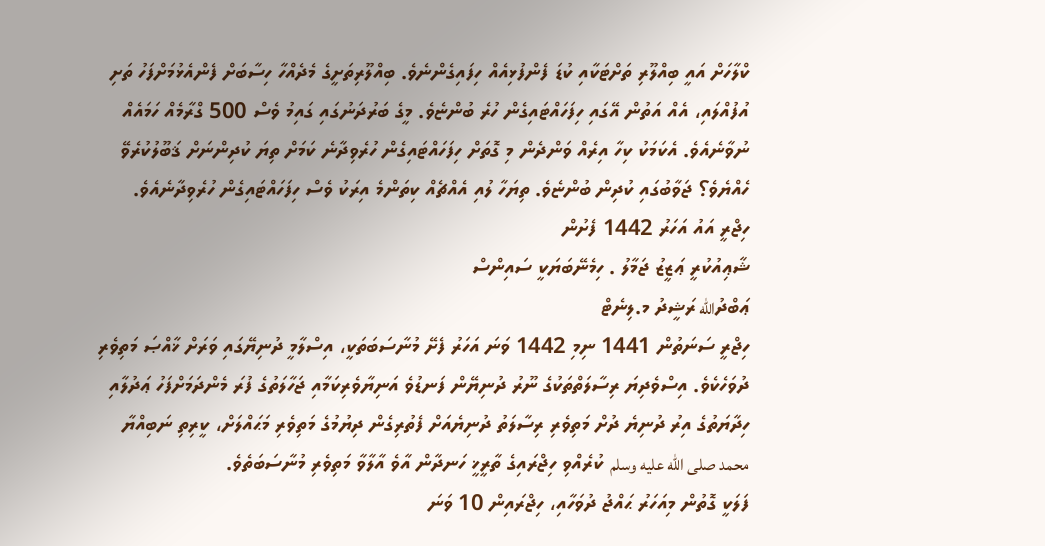ކްލާހަށް އައީ ބިއްލޫރި ތަށްޓަކާއި ކުޑަ ފެންފުޅިއެއް ހިފައިގެންނެވެ. ބިއްލޫރިތަށީގެ މެދެއްހާ ހިސާބަށް ފެންއެޅުމަށްފަހު ތަށި އުފުއްލައި، އެއް އަތުން އޭގައި ހިފަހައްޓައިގެން ހުރެ ބުންޏެވެ. މީގެ ބަރުދަނުގައި ގައިމު ވެސް 500 ގްރާމެއް ހަމައެއް ނުވާނެއެވެ. އެކަމަކު ކިހާ އިރެއް ވަންދެން މި ގޮތަށް ހިފަހައްޓައިގެން ހުރެވިދާނެ ކަމަށް ތިޔަ ކުދިންނަށް ޤަބޫލުކުރެވޭ ހެއްޔެވެ؟ ޖަވާބުގައި ކުދިން ބުންޏެވެ. ތިޔަހާ ލުއި އެއްޗެއް ކިތަންމެ އިރަކު ވެސް ހިފަހައްޓައިގެން ހުރެވިދާނެއެވެ.
ހިޖްރީ އައު އަހަރު 1442 ފެށުން
ޝާޢިއުކުރީ ޢަޒީޒު ޖަމާލު . ހިމެނޭބަޔަކީ ސައިންސް
ޢަބްދުالله ރަޝީދު މ.ލިނެޓް
ހިޖްރީ ސަނަތުން 1441 ނިމި 1442 ވަނަ އަހަރު ފެށޭ މުނާސަބަތަކީ، އިސްލާމީ ދުނިޔޭގައި ވަރަށް ޚާއްޞަ މަތިވެރި ދުވަހެކެވެ. އިސްވެދިޔަ ރިސާލަތްތަކުގެ ނޫރު ދުނިޔޭން ފަނޑުވެ އަނިޔާވެރިކަމާއި ޖަހާލަތުގެ ފުރަ މެންދަމަށްފަހު ޢަދުލާއި ހިދާޔަތުގެ އިރު ދުނިޔެ ދުށް މަތިވެރި ރިސާލަތު ދުނިޔެއަށް ފެތުރިގެން ދިޔުމުގެ މަތިވެރި މަޙައްލަށް، ކީރިތި ނަބިއްޔާ محمد صلى الله عليه وسلم  ކުރެއްވި ހިޖްރައިގެ ތާރީޚީ ހަނދާން އާވެ އާލާވާ މަތިވެރި މުނާސަބަތެވެ.
ފަލަކީ ގޮތުން މިއަހަރު ޙައްޖު ދުވަހާއި، ހިޖްރައިން 10 ވަނަ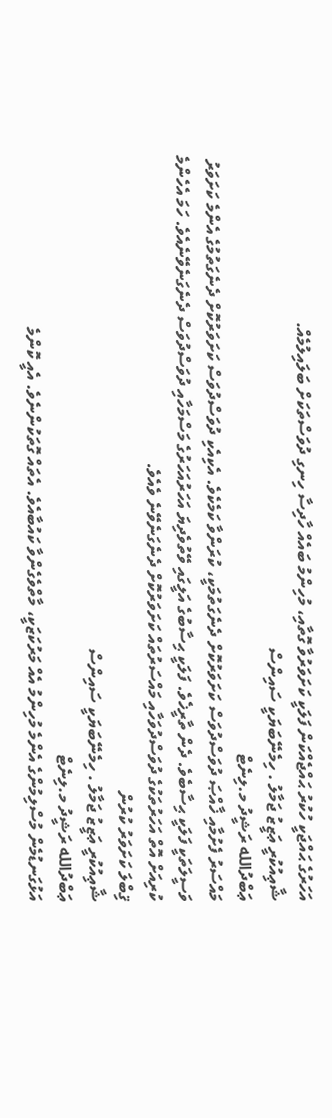އަހަރުގެ ޙައްޖަކީ ހުކުރު ޙައްޖެއްކަން ފަލަކީ ކަށަވަރުވާ ގޮތާއި، މުހިންމު ބައެއް ހާދިސާ ހިނގި ދުވަސްތަކަށް ބަލައިލުމެއް.
ޝާޢިއުކުރީ ޢަޒީޒު ޖަމާލު . ހިމެނޭބަޔަކީ ސައިންސް
ޢަބްދުالله ރަޝީދު މ.ލިނެޓް
މައްސަރު ފެށުމާއި ޚާއްޞަ ދުވަސްދުވަސް ކަށަވަރުކޮށް ދެނެގަތުމަކީ، ކުރަންވާ ކަމެކެވެ. އެކިއެކި ދުވަސްދުވަސް ކަށަވަރުކޮށް ދެނެގަތުމުގެ އެންމެ ކަށަވަރު ވަސީލަތަކީ ފަލަކީ ޙިސާބެވެ. ދެން ތާރީޚެވެ. ފަލަކީ ޙިސާބުގެ އަލީގައި ވޭތުވެދިޔަ އަހަރުއަހަރުގެ މަސްމަހާއި ދުވަސްދުވަސް ދެނެގަނެވޭނެއެވެ. ހަމަ އެހެންމެ ކުރިއަށް އޮތް އަހަރުތަކުގެ ދުވަސްދުވަހާއި މައްސަރުތައް ކަށަވަރުކޮށް ދެނެގަނެވޭނެ ވެއެވެ.
ޤިބްލަ ކަށަވަރު ކުރުން
ޝާޢިއުކުރީ ޢަޒީޒު ޖަމާލު . ހިމެނޭބަޔަކީ ސައިންސް
ޢަބްދުالله ރަޝީދު މ.ލިނެޓް
އަޅުގަނޑުމެން މުސްލިމުންގެ އެންމެ މުހިންމު އެއް މަރުކަޒަކީ، މާތްވެގެންވާ ކައުބާއެވެ. އެތައް ގޮތަކުންނެވެ. އެއީ ކޮންމެ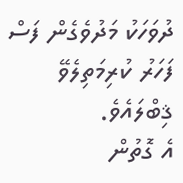ދުވަހަކު މަދުވެގެން ފަސް ފަހަރު ކުރިމަތިލެވޭ ޤިބްލައެވެ.
އެ ގޮތުން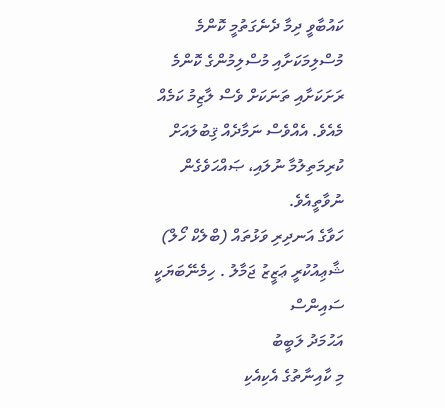ކައުބާވީ ދިމާ ދެނެގަތުމީ ކޮންމެ މުސްލިމަކަށާއި މުސްލިމުންގެ ކޮންމެ ރަށަކަށާއި ތަނަކަށް ވެސް ލާޒިމު ކަމެއް މެއެވެ. އެއްވެސް ނަމާދެއް ޤިބުލައަށް ކުރިމަތިލުމާ ނުލައި، ޞައްޙަވެގެން ނުވާތީއެވެ.
ހަވާގެ އަނދިރި ވަޅުތައް (ބްލެކް ހޯލް)
ޝާޢިއުކުރީ ޢަޒީޒު ޖަމާލު . ހިމެނޭބަޔަކީ ސައިންސް
އަޙުމަދު ލަބީބު
މި ކާއިނާތުގެ އެކިއެކި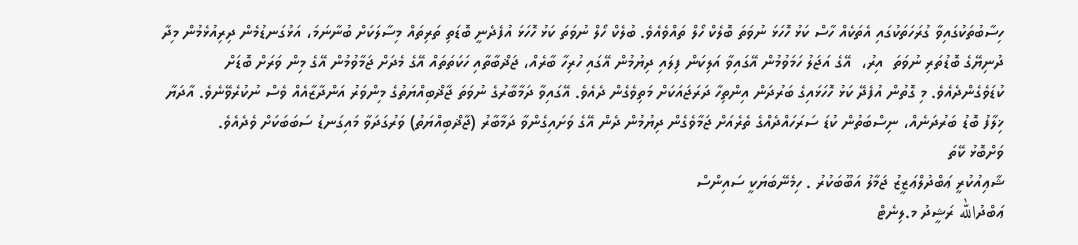ހިސާބުތަކުގައިވާ ގުރަހަތަކުގައި އެތަކެއް ހާސް ކަޅު ހޮހަޅަ ނުވަތަ ބޮލެކް ހޯލް ތައްވެއެވެ. ބުލެކް ހޯލް ނުވަތަ ކަޅު ހޮހަޅަ އުފެދެނީ ބޮޑަތި ތަރިތައް މިސާލަކަށް ބުނާނަމަ، އަޅުގަނޑުމެން ދިރިއުޅެމުން މިދާ ދުނިޔޭގެ ބޮޑުތަރި ނުވަތަ  އިރު،  އޭގެ އަޖަލު ހަމަވުމުން އޭގައިވާ އަލިކަން ފިލައި ދިޔުމުން އޭގައި ހުރިހާ ބާރެއް، ޖަޛްބާތާއި ހަކަތަތައް އޭގެ މެދަށް ޖަމާވުމުން އޭގެ މިން ވަރަށް ބޮޑަށް ކުޑަވެގެންދެއެވެ. މި ގޮތުން އުފެދޭ ކަޅު ހޮހަޅައިގެ ބަރުދަން އިންތިހާ ދަރަޖައަކަށް މަތިވެގެން ދެއެވެ. އޭގައިވާ ދަމާބާރުގެ ނުވަތަ ޖާޛްބިއްޔަތުގެ މިންވަރު އަންދާޒާއެއް ވެސް ނުކުރެވޭނެވެ. އާދަޔާ ޚިލާފު ބޮޑު ބަރުދަނެއް، ނިސްބަތުން ކުޑަ ސަރަހައްދެއްގެ ތެރެއަށް ޖަމާވެގެން ދިޔުމުން ދެން އޭގެ ވަށައިގެންވާ ދަމާބާރު (ޖާޛްބިއްޔަތު) ވަރުގަދަވާ މައިގަނޑު ސަބަބަކަށް ވެދެއެވެ.
ވަށްބޮޅު ކޭތަ
ޝާޢިއުކުރީ ޢަބްދުލްޢަޒީޒު ޖަމާލު އަބޫބަކުރު . ހިމެނޭބަޔަކީ ސައިންސް
ޢަބްދުالله ރަޝީދު މ.ލިނެޓް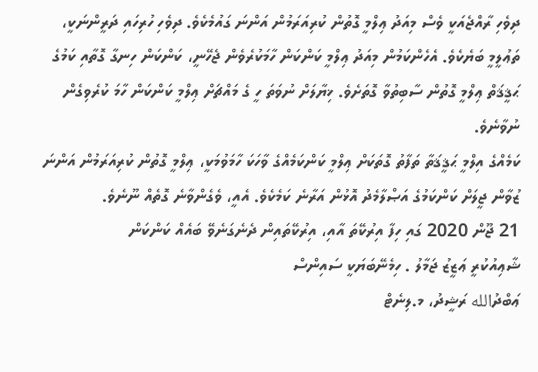ދިވެހި ރާއްޖެއަކީ ވެސް މިއަދު ޢިލްމީ ގޮތުން ކުރިއަރަމުން އަންނަ ގައުމެކެވެ. ދިވެހި ހުރިހައި ދަރީންނަކީ، ތަޢުލީމީ ބަޔެކެވެ. އެހެންކަމުން މިއަދު ޢިލްމީ ކަންކަން ހާމަކުރެވެން ޖެހޭނީ، ކަންކަން ހިނގާ ގޮތާއި ކަމުގެ ޙަޤީޤަތް ޢިލްމީ ގޮތުން ސާބިތުވާ ގޮތަށެވެ. ޚިޔާލަށް ނުވަތަ ހީ ގެ މައްޗަށް ޢިލްމީ ކަންކަން ހާމަ ކުރެވިގެން ނުވާނެވެ.
ކަމެއްގެ އިލްމީ ޙަޤީޤަތާ ތަފާތު ގޮތަކަށް ޢިލްމީ ކަންކަމެއްގެ ވާހަކަ ހާމަވުމަކީ، ޢިލްމީ ގޮތުން ކުރިއަރަމުން އަންނަ ޒުވާން ޖީލަށް ކަންކަމުގެ އަޞްލާމެދު އޮޅުން އަރާނެ ކަމެކެވެ. އެއީ، ވެގެންވާނެ ގޮތެއް ނޫނެވެ.
21 ޖޫން 2020 ގައި ހިފާ އިރުކޭތަ އާއި، އިރުކޭތައިން ދެނެގަނެވޭ ބައެއް ކަންކަން
ޝާޢިއުކުރީ ޢަޒީޒު ޖަމާލު . ހިމެނޭބަޔަކީ ސައިންސް
ޢަބްދުالله ރަޝީދު، މ.ލިނެޓް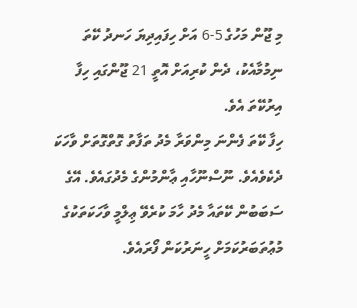މި ޖޫން މަހުގެ 5-6 އަށް ހިފައިދިޔަ ހަނދު ކޭތަ ނިމުމާއެކު، ދެން ކުރިއަށް އޮތީ 21 ޖޫންގައި ހިފާ އިރުކޭތަ އެވެ.
ހިފާ ކޭތަ ފެންނަ މިންވަރާ މެދު ތަފާތު ގޮތްގޮތަށް ވާހަކަ ދެކެވެއެވެ. ނޫސްނޫހާއި ޢާންމުންގެ މެދުގައެވެ. އޭގެ ސަބަބުން ކޭތައާ މެދު ހާމަ ކުރެވޭ ޢިލްމީ ވާހަކަތަކުގެ މުޢުތަބަރުކަމަށް ހީނަރުކަން ފޯރައެވެ.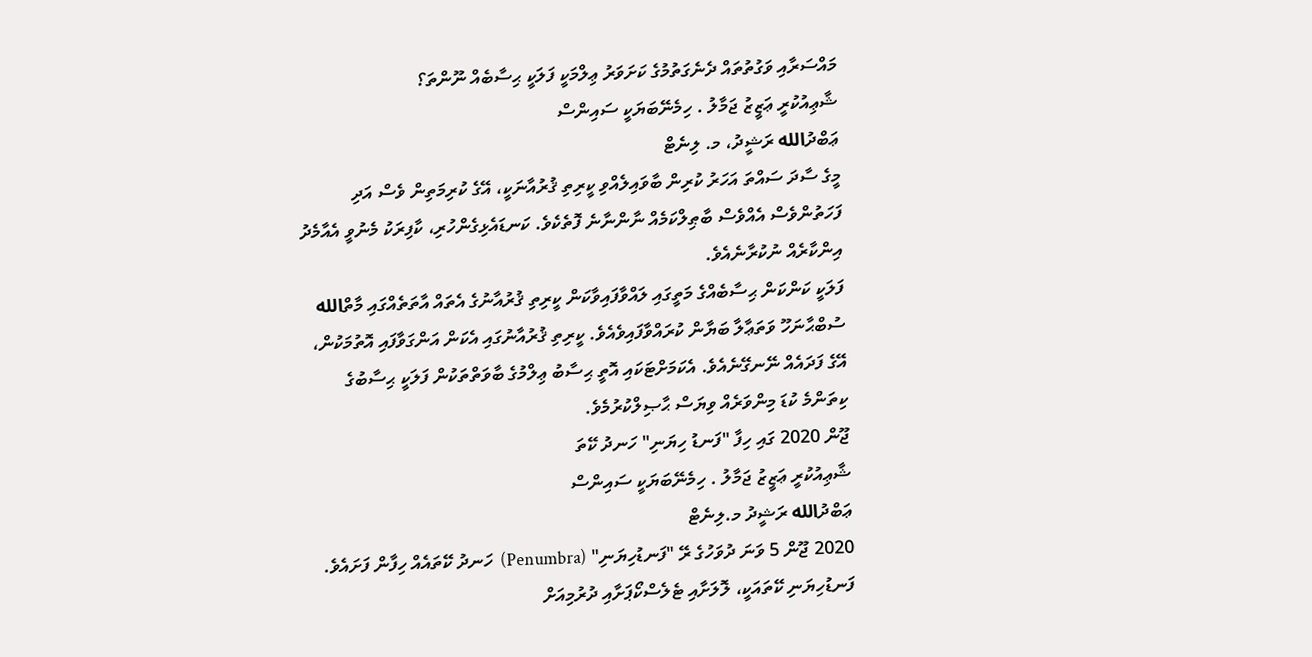މައްސަރާއި ވަގުތުތައް ދެނެގަތުމުގެ ކަށަވަރު ޢިލްމަކީ ފަލަކީ ޙިސާބެއް ނޫންތަ؟
ޝާޢިއުކުރީ ޢަޒީޒު ޖަމާލު . ހިމެނޭބަޔަކީ ސައިންސް
ޢަބްދުالله ރަޝީދު، މ. ލިނެޓް
މީގެ ސާދަ ސައްތަ އަހަރު ކުރިން ބާވައިލެއްވި ކީރިތި ޤުރުއާނަކީ، އޭގެ ކުރިމަތިން ވެސް އަދި ފަހަތުންވެސް އެއްވެސް ބާޠިލްކަމެއް ނާންނާނެ ފޮތެކެވެ. ކަނޑައެޅިގެންހުރި، ކާފިރަކު މެނުވީ އެއާމެދު އިންކާރެއް ނުކުރާނެއެވެ.
ފަލަކީ ކަންކަން ޙިސާބެއްގެ މަތީގައި ލައްވާފައިވާކަން ކީރިތި ޤުރުއާނުގެ އެތައް އާތަތެއްގައި މާތްالله ސުބްޙާނަހޫ ވަތަޢާލާ ބަޔާން ކުރައްވާފައިވެއެވެ. ކީރިތި ޤުރުއާނުގައި އެކަން އަންގަވާފައި އޮތުމަކުން، އޭގެ ފަދައެއް ނޭނގޭނެއެވެ. އެކަމަށްޓަކައި އޮތީ ޙިސާބު ޢިލްމުގެ ބާވަތްތަކުން ފަލަކީ ޙިސާބުގެ ކިތަންމެ ކުޑަ މިންވަރެއް ވިޔަސް ޙާޞިލްކުރުމެވެ.
ޖޫން 2020 ގައި ހިފާ "ފަނޑު ހިޔަނި" ހަނދު ކޭތަ
ޝާޢިއުކުރީ ޢަޒީޒު ޖަމާލު . ހިމެނޭބަޔަކީ ސައިންސް
ޢަބްދުالله ރަޝީދު މ.ލިނެޓް
2020 ޖޫން 5 ވަނަ ދުވަހުގެ ރޭ "ފަނޑުހިޔަނި" (Penumbra)  ހަނދު ކޭތައެއް ހިފާން ފަށައެވެ. ފަނޑުހިޔަނި ކޭތައަކީ، ލޮލަށާއި ޓެލެސްކޯޕަށާއި ދުރުމިއަށް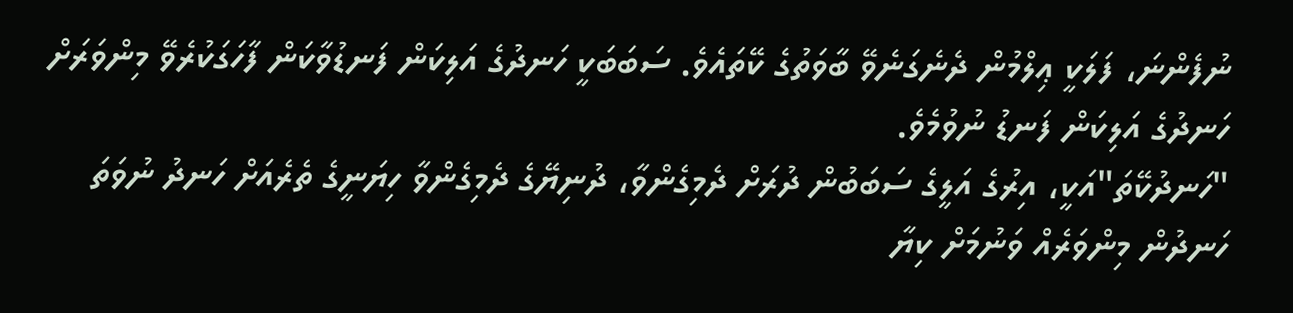ނުފެންނަ، ފަލަކީ ޢިލްމުން ދެނެގަނެވޭ ބާވަތުގެ ކޭތައެވެ. ސަބަބަކީ ހަނދުގެ އަލިކަން ފަނޑުވާކަން ފާހަގަކުރެވޭ މިންވަރަށް ހަނދުގެ އަލިކަން ފަނޑު ނުވުމެވެ.
"ހަނދުކޭތަ"އަކީ، އިރުގެ އަލީގެ ސަބަބުން ދުރަށް ދެމިގެންވާ، ދުނިޔޭގެ ދެމިގެންވާ ހިޔަނީގެ ތެރެއަށް ހަނދު ނުވަތަ ހަނދުން މިންވަރެއް ވަނުމަށް ކިޔާ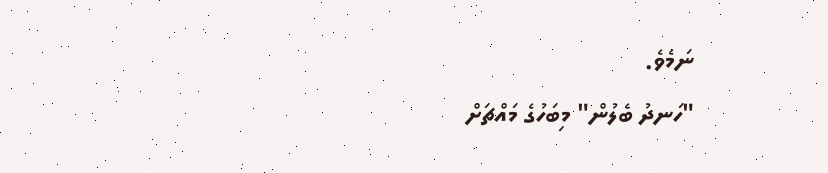ނަމެވެ.
"ހަނދު ބެލުން" މިބަހުގެ މައްޗަށް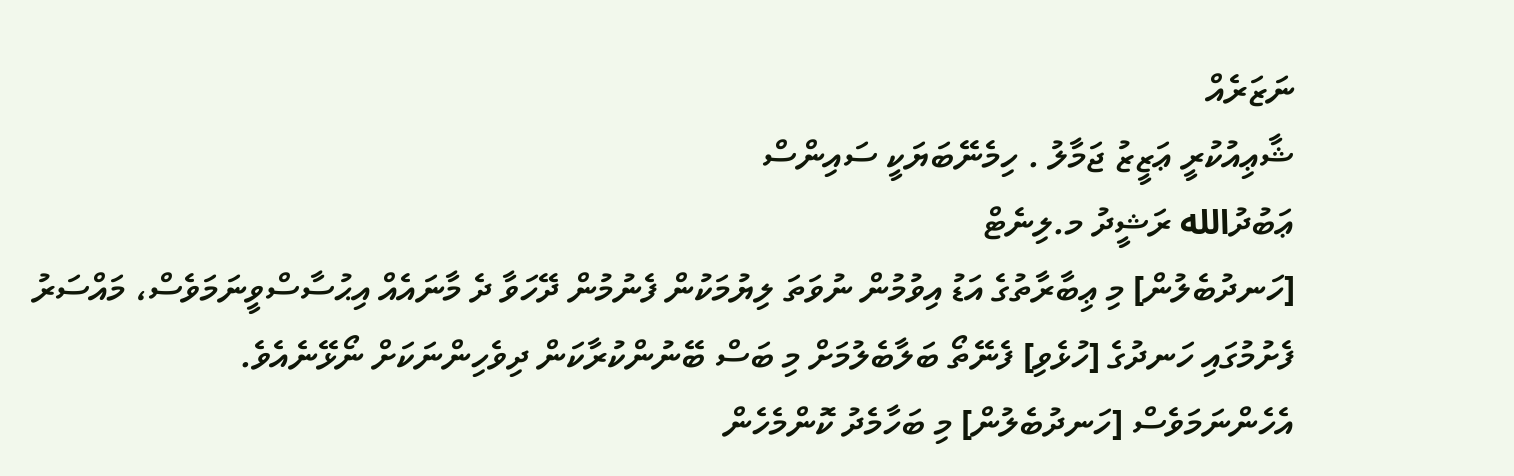ނަޒަރެއް
ޝާޢިއުކުރީ ޢަޒީޒު ޖަމާލު . ހިމެނޭބަޔަކީ ސައިންސް
ޢަބުދުالله ރަޝީދު މ.ލިނެޓް
[ހަނދުބެލުން] މި ޢިބާރާތުގެ އަޑު އިވުމުން ނުވަތަ ލިޔުމަކުން ފެނުމުން ދޭހަވާ ދެ މާނައެއް އިޙުސާސްވީނަމަވެސް، މައްސަރު ފެށުމުގައި ހަނދުގެ [ހުޅެވި] ފެނޭތޯ ބަލާބެލުމަށް މި ބަސް ބޭނުންކުރާކަން ދިވެހިންނަކަށް ނޯޅޭނެއެވެ.
އެހެންނަމަވެސް [ހަނދުބެލުން] މި ބަހާމެދު ކޮންމެހެން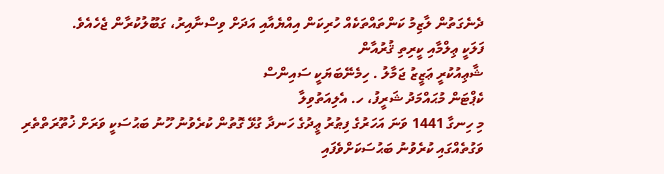ދެނެގަތުން ލާޒިމު ކަންތައްތަކެއް ހުރިކަން އިއްޔެއާއި އަދަށް ވިސްނާއިރު، ގަބޫލުކުރާން ޖެހެއެވެ.
ފަލަކީ ޢިލްމާއި ކީރިތި ޤުރުއާން
ޝާޢިއުކުރީ ޢަޒީޒު ޖަމާލު . ހިމެނޭބަޔަކީ ސައިންސް
ކެޕްޓަން މުޙައްމަދު ޝަރީފު، ހ. އެލިއަތުވިލާ
މި ހިނގާ 1441 ވަނަ އަހަރުގެ ފިޠުރު ޢީދުގެ ހަނދާ ގުޅޭ ގޮތުން ކުރެވުނު ހޫނު ބަޙުސަކީ ވަރަށް ޚުތޫރަތްތެރި ވަގުތެއްގައި ކުރެވުނު ބަޙުސަކަށްވެފައި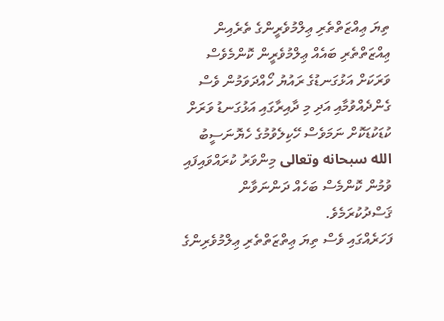ތިޔަ ޢިއްޒަތްތެރި ޢިލްމުވެރީންގެ ތެރެއިން ޢިއްޒަތްތެރި ބައެއް ޢިލްމުވެރީން ކޮންމެވެސް ވަރަކަށް އަޅުގަނޑުގެ ރައުޔު ހޯއްދަވަމުން ވެސް ގެންދެއްވުމާއި އަދި މި ދާއިރާގައި އަޅުގަނޑު ވަރަށް ކުޑަކުޑަކޮށް ނަމަވެސް ހޭކިލެވުމުގެ ހެޔޮނަސީބު الله سبحانه وتعالى މިންވަރު ކުރައްވައިފައި ވުމުން ކޮންމެސް ބަހެއް ދަންނަވާން ޤަސްދުކުރަމެވެ.
ފަހަރެއްގައި ވެސް ތިޔަ ޢިތްޒަތްތެރި ޢިލްމުވެރިންގެ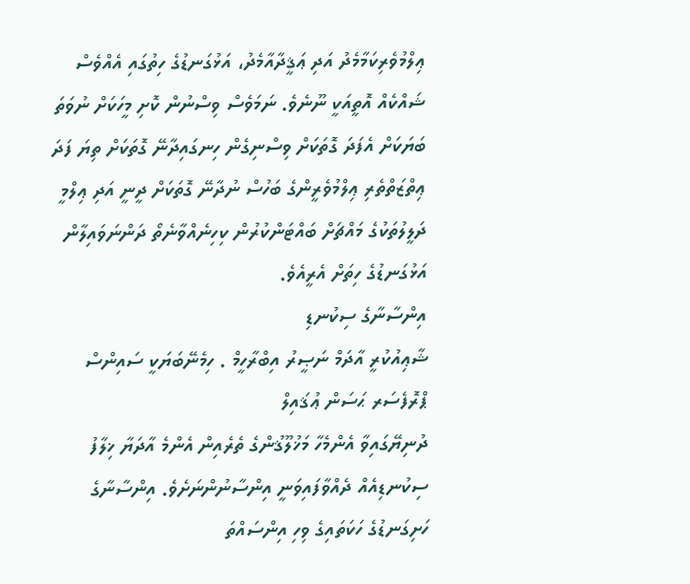ޢިލްމުވެރިކަމާމެދު އަދި ޢަޤީދާއާމެދު، އަޅުގަނޑުގެ ހިތުގައި އެއްވެސް ޝައްކެއް އޮތީއަކީ ނޫނެވެ. ނަމަވެސް ވިސްނުން ކޮށި މީހަކަށް ނުވަތަ ބަޔަކަށް އެފަދަ ގޮތަކަށް ވިސްނިގެން ހިނގައިދާނޭ ގޮތަކަށް ތިޔަ ފަދަ ޢިތްޒަތްތެރި ޢިލްމުވެރީންގެ ބަހުސް ނުދާނޭ ގޮތަކަށް ދީނީ އަދި ޢިލްމީ ދަލީލުތަކުގެ މައްޗަށް ބައްޓަންކުރުން ކިހިނެއްވާނެތޯ ދަންނަވައިލާން އަޅުގަނޑުގެ ހިތަށް އެރީއެވެ.
އިންސާނާގެ ސިކުނޑި
ޝާޢިއުކުރީ އާދަމް ނަޞީރު އިބްރާހީމް . ހިމެނޭބަޔަކީ ސައިންސް
ޕްރޮފެސަރ ޙަސަން ޢުޤައިލް
ދުނިޔޭގައިވާ އެންމެހާ މަޚުލޫޤުންގެ ތެރެއިން އެންމެ އާދަޔާ ޚިލާފު ސިކުނޑިއެއް ދެއްވާފައިވަނީ އިންސާނުންނަށެވެ. އިންސާނާގެ ހަށިގަނޑުގެ ހަކަތައިގެ ވިހި އިންސައްތަ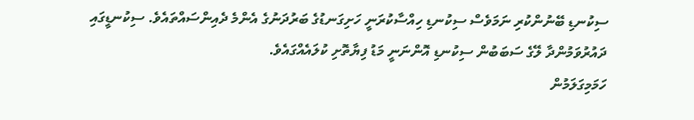ސިކުނޑި ބޭނުންކުރި ނަމަވެސް ސިކުނޑި ހިއްސާކުރަނީ ހަށިގަނޑުގެ ބަރުދަނުގެ އެންމެ ދެއިންސައްތައެވެ. ސިކުނޑީގައި ދައުރުވަމުންދާ ލޭގެ ސަބަބުން ސިކުނޑި އޮންނަނީ މަޑު ފިޔާތޮށި ކުލައެއްގައެވެ.
ހަމަމިގަލަމުން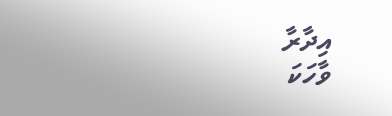އިދާރާ
ވާހަކަ